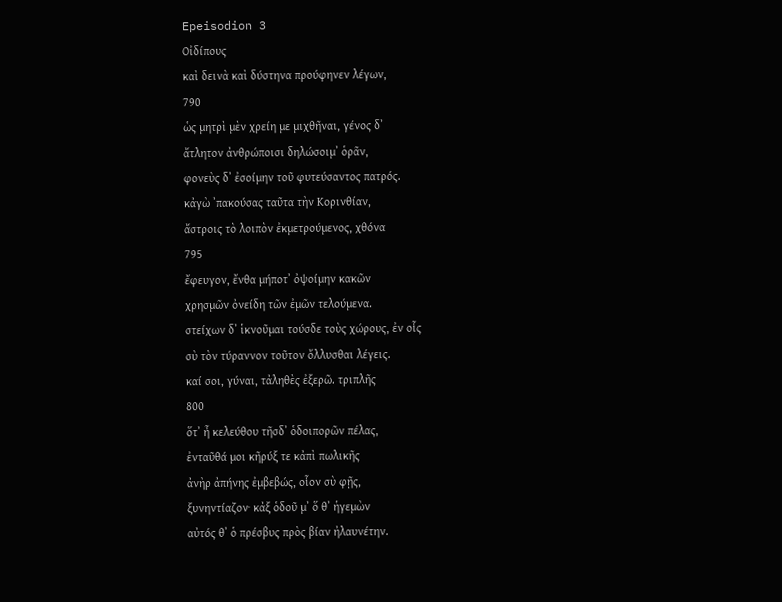Epeisodion 3
Οἰδίπους
καὶ δεινὰ καὶ δύστηνα προύφηνεν λέγων,
790
ὡς μητρὶ μὲν χρείη με μιχθῆναι, γένος δʼ
ἄτλητον ἀνθρώποισι δηλώσοιμʼ ὁρᾶν,
φονεὺς δʼ ἐσοίμην τοῦ φυτεύσαντος πατρός.
κἀγὼ ʼπακούσας ταῦτα τὴν Κορινθίαν,
ἄστροις τὸ λοιπὸν ἐκμετρούμενος, χθόνα
795
ἔφευγον, ἔνθα μήποτʼ ὀψοίμην κακῶν
χρησμῶν ὀνείδη τῶν ἐμῶν τελούμενα.
στείχων δʼ ἱκνοῦμαι τούσδε τοὺς χώρους, ἐν οἷς
σὺ τὸν τύραννον τοῦτον ὄλλυσθαι λέγεις.
καί σοι, γύναι, τἀληθὲς ἐξερῶ. τριπλῆς
800
ὅτʼ ἦ κελεύθου τῆσδʼ ὁδοιπορῶν πέλας,
ἐνταῦθά μοι κῆρύξ τε κἀπὶ πωλικῆς
ἀνὴρ ἀπήνης ἐμβεβώς, οἷον σὺ φῇς,
ξυνηντίαζον· κἀξ ὁδοῦ μʼ ὅ θʼ ἡγεμὼν
αὐτός θʼ ὁ πρέσβυς πρὸς βίαν ἠλαυνέτην.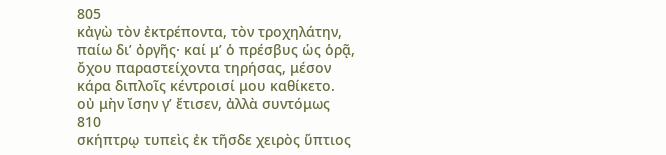805
κἀγὼ τὸν ἐκτρέποντα, τὸν τροχηλάτην,
παίω διʼ ὀργῆς· καί μʼ ὁ πρέσβυς ὡς ὁρᾷ,
ὄχου παραστείχοντα τηρήσας, μέσον
κάρα διπλοῖς κέντροισί μου καθίκετο.
οὐ μὴν ἴσην γʼ ἔτισεν, ἀλλὰ συντόμως
810
σκήπτρῳ τυπεὶς ἐκ τῆσδε χειρὸς ὕπτιος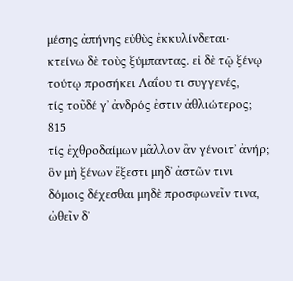μέσης ἀπήνης εὐθὺς ἐκκυλίνδεται·
κτείνω δὲ τοὺς ξύμπαντας. εἰ δὲ τῷ ξένῳ
τούτῳ προσήκει Λαΐου τι συγγενές,
τίς τοῦδέ γʼ ἀνδρός ἐστιν ἀθλιώτερος;
815
τίς ἐχθροδαίμων μᾶλλον ἂν γένοιτʼ ἀνήρ;
ὃν μὴ ξένων ἔξεστι μηδʼ ἀστῶν τινι
δόμοις δέχεσθαι μηδὲ προσφωνεῖν τινα,
ὠθεῖν δʼ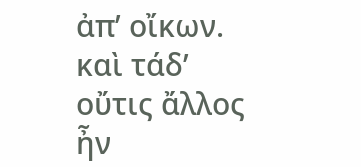ἀπʼ οἴκων. καὶ τάδʼ οὔτις ἄλλος ἦν